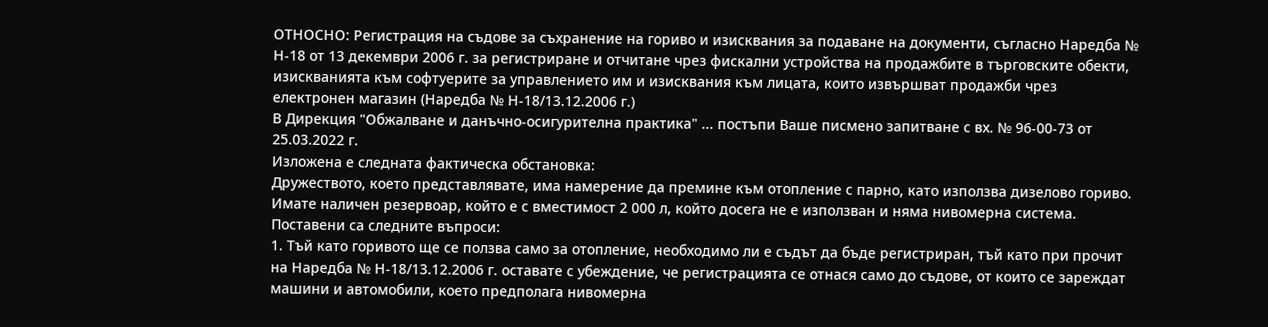ОТНОСНО: Регистрация на съдове за съхранение на гориво и изисквания за подаване на документи, съгласно Наредба № Н-18 от 13 декември 2006 г. за регистриране и отчитане чрез фискални устройства на продажбите в търговските обекти, изискванията към софтуерите за управлението им и изисквания към лицата, които извършват продажби чрез електронен магазин (Наредба № Н-18/13.12.2006 г.)
В Дирекция "Обжалване и данъчно-осигурителна практика" ... постъпи Ваше писмено запитване с вх. № 96-00-73 от 25.03.2022 г.
Изложена е следната фактическа обстановка:
Дружеството, което представлявате, има намерение да премине към отопление с парно, като използва дизелово гориво. Имате наличен резервоар, който е с вместимост 2 000 л, който досега не е използван и няма нивомерна система.
Поставени са следните въпроси:
1. Тъй като горивото ще се ползва само за отопление, необходимо ли е съдът да бъде регистриран, тъй като при прочит на Наредба № Н-18/13.12.2006 г. оставате с убеждение, че регистрацията се отнася само до съдове, от които се зареждат машини и автомобили, което предполага нивомерна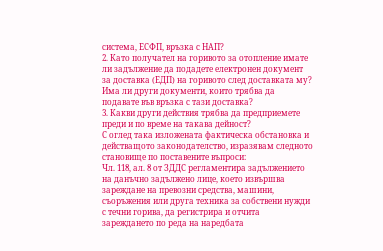система, ЕСФП, връзка с НАП?
2. Като получател на горивото за отопление имате ли задължение да подадете електронен документ за доставка (ЕДП) на горивото след доставката му? Има ли други документи, които трябва да подавате във връзка с тази доставка?
3. Какви други действия трябва да предприемете преди и по време на такава дейност?
С оглед така изложената фактическа обстановка и действащото законодателство, изразявам следното становище по поставените въпроси:
Чл. 118, ал. 8 от ЗДДС регламентира задължението на данъчно задължено лице, което извършва зареждане на превозни средства, машини, съоръжения или друга техника за собствени нужди с течни горива, да регистрира и отчита зареждането по реда на наредбата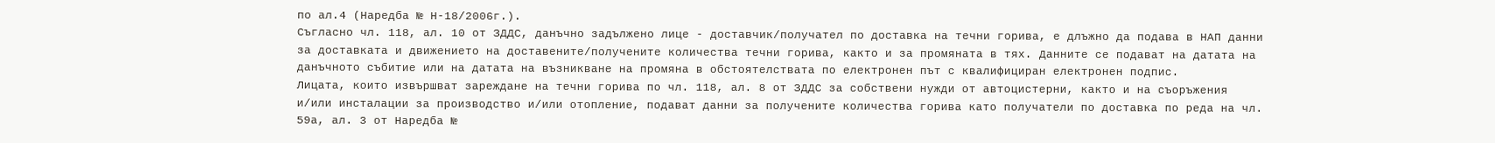по ал.4 (Наредба № Н-18/2006г.).
Съгласно чл. 118, ал. 10 от ЗДДС, данъчно задължено лице - доставчик/получател по доставка на течни горива, е длъжно да подава в НАП данни за доставката и движението на доставените/получените количества течни горива, както и за промяната в тях. Данните се подават на датата на данъчното събитие или на датата на възникване на промяна в обстоятелствата по електронен път с квалифициран електронен подпис.
Лицата, които извършват зареждане на течни горива по чл. 118, ал. 8 от ЗДДС за собствени нужди от автоцистерни, както и на съоръжения и/или инсталации за производство и/или отопление, подават данни за получените количества горива като получатели по доставка по реда на чл. 59а, ал. 3 от Наредба №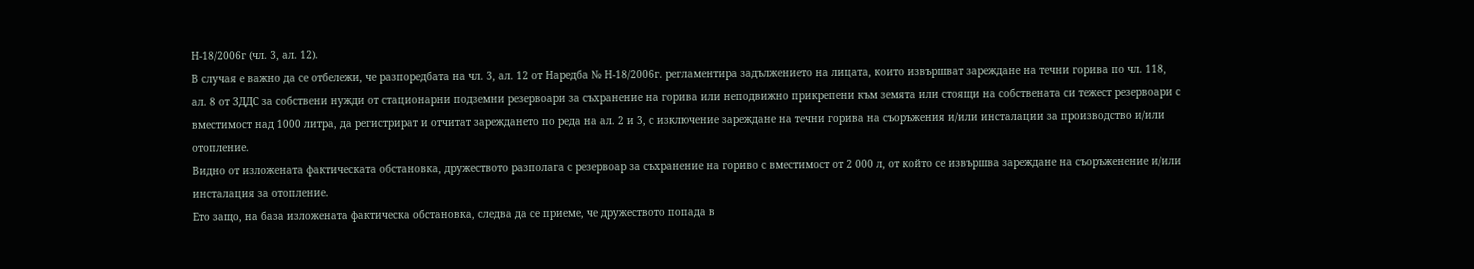Н-18/2006г (чл. 3, ал. 12).
В случая е важно да се отбележи, че разпоредбата на чл. 3, ал. 12 от Наредба № Н-18/2006г. регламентира задължението на лицата, които извършват зареждане на течни горива по чл. 118, ал. 8 от ЗДДС за собствени нужди от стационарни подземни резервоари за съхранение на горива или неподвижно прикрепени към земята или стоящи на собствената си тежест резервоари с вместимост над 1000 литра, да регистрират и отчитат зареждането по реда на ал. 2 и 3, с изключение зареждане на течни горива на съоръжения и/или инсталации за производство и/или отопление.
Видно от изложената фактическата обстановка, дружеството разполага с резервоар за съхранение на гориво с вместимост от 2 000 л, от който се извършва зареждане на съоръженение и/или инсталация за отопление.
Ето защо, на база изложената фактическа обстановка, следва да се приеме, че дружеството попада в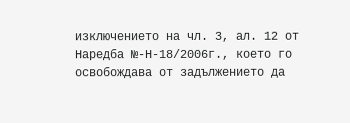изключението на чл. 3, ал. 12 от Наредба №-Н-18/2006г., което го освобождава от задължението да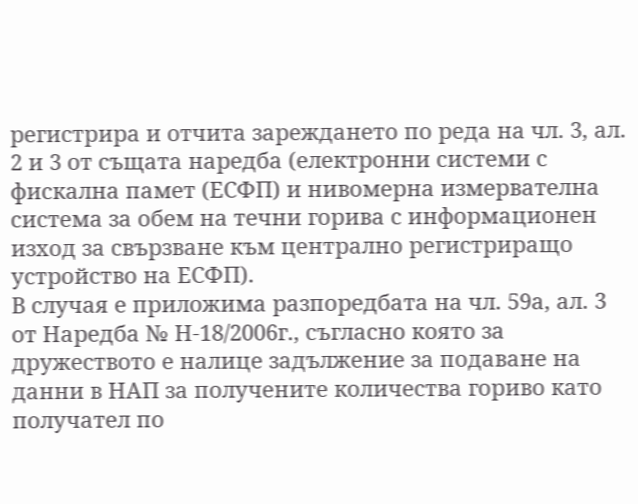регистрира и отчита зареждането по реда на чл. 3, ал. 2 и 3 от същата наредба (електронни системи с фискална памет (ЕСФП) и нивомерна измервателна система за обем на течни горива с информационен изход за свързване към централно регистриращо устройство на ЕСФП).
В случая е приложима разпоредбата на чл. 59а, ал. 3 от Наредба № Н-18/2006г., съгласно която за дружеството е налице задължение за подаване на данни в НАП за получените количества гориво като получател по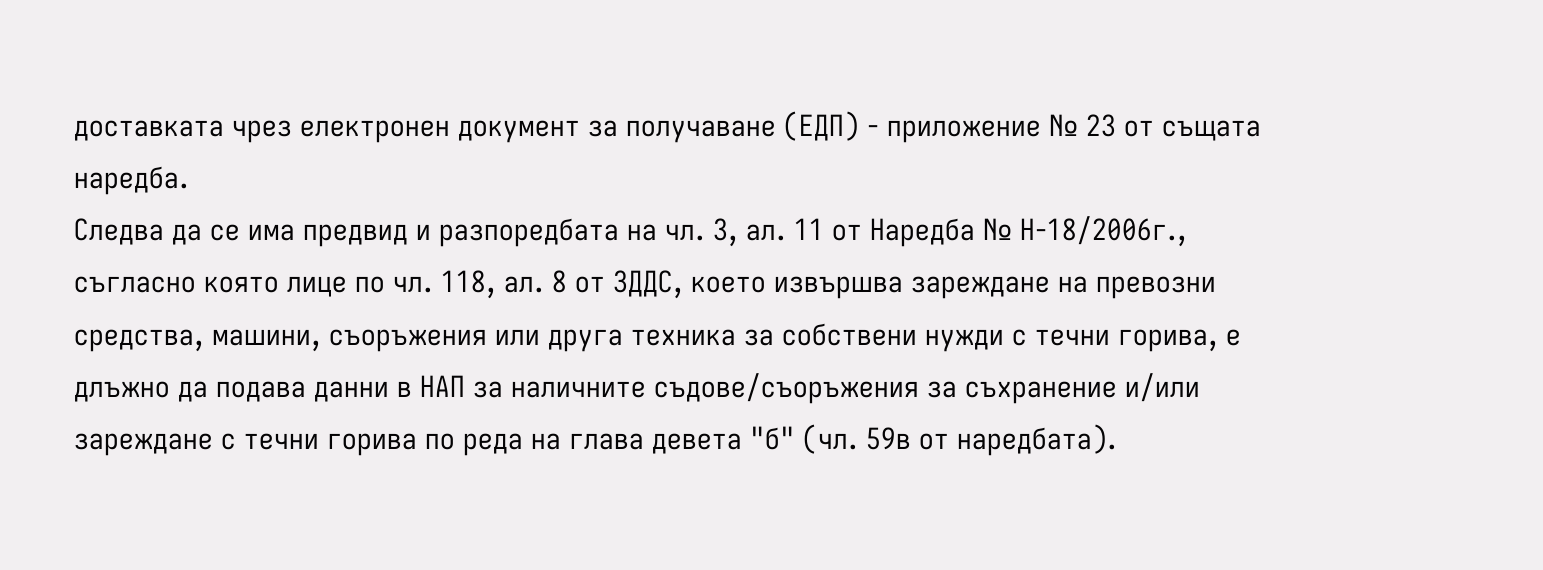доставката чрез електронен документ за получаване (ЕДП) - приложение № 23 от същата наредба.
Следва да се има предвид и разпоредбата на чл. 3, ал. 11 от Наредба № Н-18/2006г., съгласно която лице по чл. 118, ал. 8 от ЗДДС, което извършва зареждане на превозни средства, машини, съоръжения или друга техника за собствени нужди с течни горива, е длъжно да подава данни в НАП за наличните съдове/съоръжения за съхранение и/или зареждане с течни горива по реда на глава девета "б" (чл. 59в от наредбата).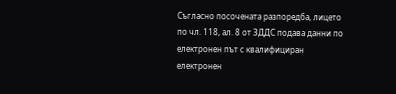Съгласно посочената разпоредба, лицето по чл. 118, ал. 8 от ЗДДС подава данни по електронен път с квалифициран електронен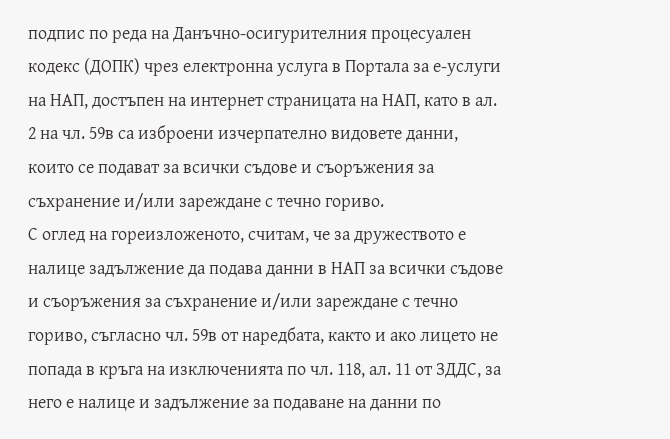подпис по реда на Данъчно-осигурителния процесуален кодекс (ДОПК) чрез електронна услуга в Портала за е-услуги на НАП, достъпен на интернет страницата на НАП, като в ал. 2 на чл. 59в са изброени изчерпателно видовете данни, които се подават за всички съдове и съоръжения за съхранение и/или зареждане с течно гориво.
С оглед на гореизложеното, считам, че за дружеството е налице задължение да подава данни в НАП за всички съдове и съоръжения за съхранение и/или зареждане с течно гориво, съгласно чл. 59в от наредбата, както и ако лицето не попада в кръга на изключенията по чл. 118, ал. 11 от ЗДДС, за него е налице и задължение за подаване на данни по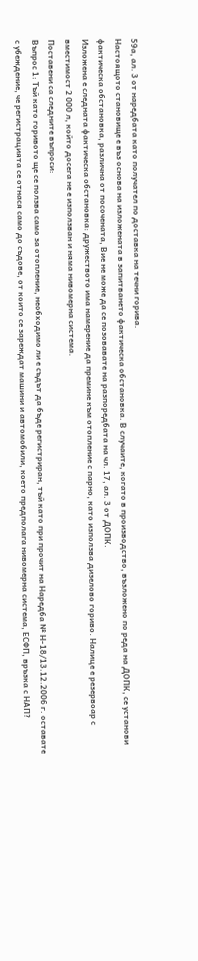59а, ал. 3 от наредбата като получател по доставка на течни горива.
Настоящото становище е въз основа на изложената в запитването фактическа обстановка. В случаите, когато в производство, възложено по реда на ДОПК, се установи фактическа обстановка, различна от посочената, Вие не може да се позовавате на разпоредбата на чл. 17, ал. 3 от ДОПК.
Изложена е следната фактическа обстановка: дружеството има намерение да премине към отопление с парно, като използва дизелово гориво. Налице е резервоар с вместимост 2 000 л, който досега не е използван и няма нивомерна система.
Поставени са следните въпроси:
Въпрос 1: Тъй като горивото ще се ползва само за отопление, необходимо ли е съдът да бъде регистриран, тъй като при прочит на Наредба № Н-18/13.12.2006 г. оставате с убеждение, че регистрацията се отнася само до съдове, от които се зареждат машини и автомобили, което предполага нивомерна система, ЕСФП, връзка с НАП?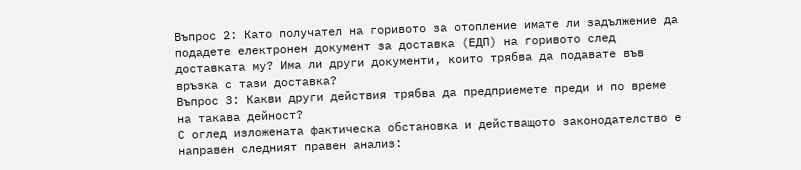Въпрос 2: Като получател на горивото за отопление имате ли задължение да подадете електронен документ за доставка (ЕДП) на горивото след доставката му? Има ли други документи, които трябва да подавате във връзка с тази доставка?
Въпрос 3: Какви други действия трябва да предприемете преди и по време на такава дейност?
С оглед изложената фактическа обстановка и действащото законодателство е направен следният правен анализ: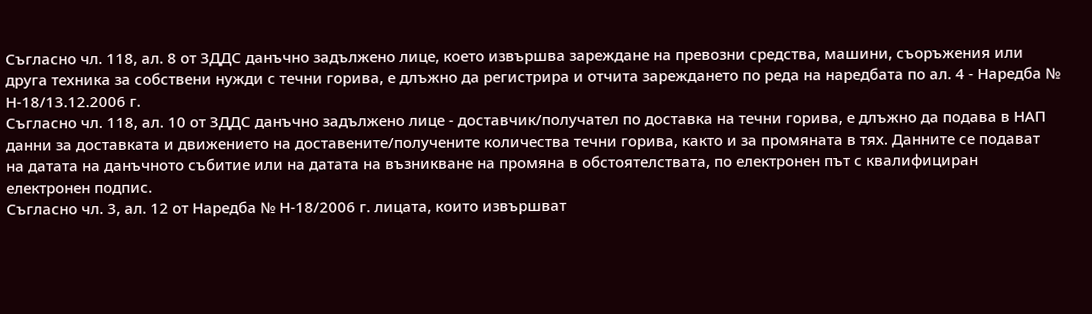Съгласно чл. 118, ал. 8 от ЗДДС данъчно задължено лице, което извършва зареждане на превозни средства, машини, съоръжения или друга техника за собствени нужди с течни горива, е длъжно да регистрира и отчита зареждането по реда на наредбата по ал. 4 - Наредба № Н-18/13.12.2006 г.
Съгласно чл. 118, ал. 10 от ЗДДС данъчно задължено лице - доставчик/получател по доставка на течни горива, е длъжно да подава в НАП данни за доставката и движението на доставените/получените количества течни горива, както и за промяната в тях. Данните се подават на датата на данъчното събитие или на датата на възникване на промяна в обстоятелствата, по електронен път с квалифициран електронен подпис.
Съгласно чл. 3, ал. 12 от Наредба № Н-18/2006 г. лицата, които извършват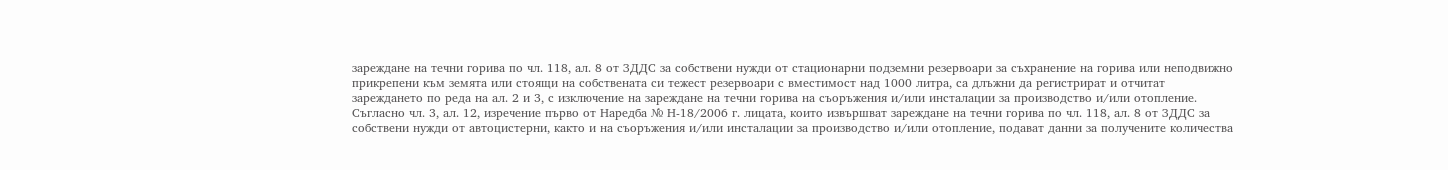зареждане на течни горива по чл. 118, ал. 8 от ЗДДС за собствени нужди от стационарни подземни резервоари за съхранение на горива или неподвижно прикрепени към земята или стоящи на собствената си тежест резервоари с вместимост над 1000 литра, са длъжни да регистрират и отчитат зареждането по реда на ал. 2 и 3, с изключение на зареждане на течни горива на съоръжения и/или инсталации за производство и/или отопление.
Съгласно чл. 3, ал. 12, изречение първо от Наредба № Н-18/2006 г. лицата, които извършват зареждане на течни горива по чл. 118, ал. 8 от ЗДДС за собствени нужди от автоцистерни, както и на съоръжения и/или инсталации за производство и/или отопление, подават данни за получените количества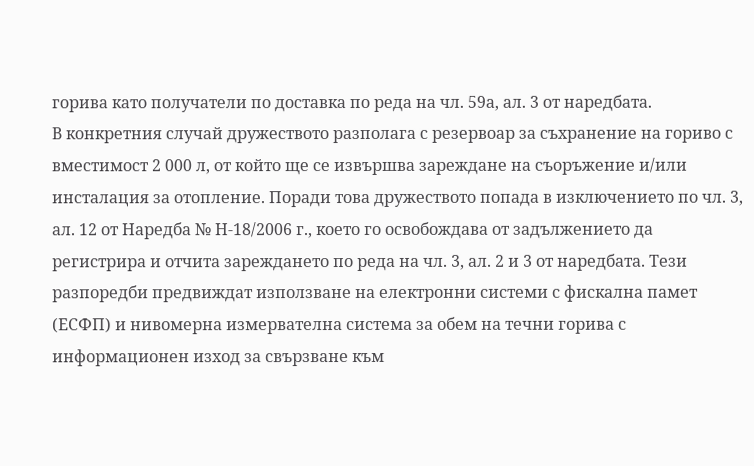горива като получатели по доставка по реда на чл. 59а, ал. 3 от наредбата.
В конкретния случай дружеството разполага с резервоар за съхранение на гориво с вместимост 2 000 л, от който ще се извършва зареждане на съоръжение и/или инсталация за отопление. Поради това дружеството попада в изключението по чл. 3, ал. 12 от Наредба № Н-18/2006 г., което го освобождава от задължението да регистрира и отчита зареждането по реда на чл. 3, ал. 2 и 3 от наредбата. Тези разпоредби предвиждат използване на електронни системи с фискална памет (ЕСФП) и нивомерна измервателна система за обем на течни горива с информационен изход за свързване към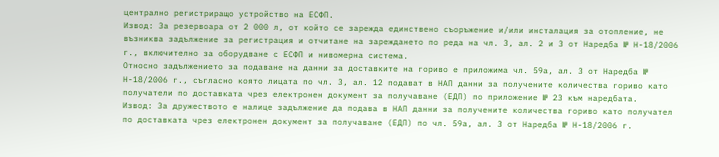централно регистриращо устройство на ЕСФП.
Извод: За резервоара от 2 000 л, от който се зарежда единствено съоръжение и/или инсталация за отопление, не възниква задължение за регистрация и отчитане на зареждането по реда на чл. 3, ал. 2 и 3 от Наредба № Н-18/2006 г., включително за оборудване с ЕСФП и нивомерна система.
Относно задължението за подаване на данни за доставките на гориво е приложима чл. 59а, ал. 3 от Наредба № Н-18/2006 г., съгласно която лицата по чл. 3, ал. 12 подават в НАП данни за получените количества гориво като получатели по доставката чрез електронен документ за получаване (ЕДП) по приложение № 23 към наредбата.
Извод: За дружеството е налице задължение да подава в НАП данни за получените количества гориво като получател по доставката чрез електронен документ за получаване (ЕДП) по чл. 59а, ал. 3 от Наредба № Н-18/2006 г.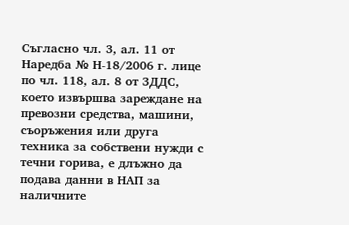Съгласно чл. 3, ал. 11 от Наредба № Н-18/2006 г. лице по чл. 118, ал. 8 от ЗДДС, което извършва зареждане на превозни средства, машини, съоръжения или друга техника за собствени нужди с течни горива, е длъжно да подава данни в НАП за наличните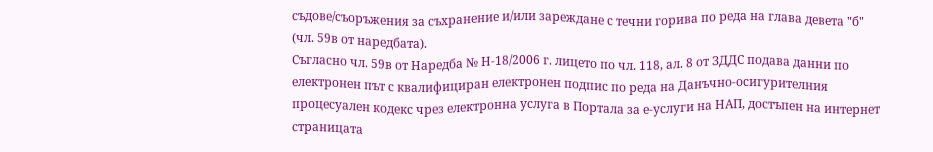съдове/съоръжения за съхранение и/или зареждане с течни горива по реда на глава девета "б" (чл. 59в от наредбата).
Съгласно чл. 59в от Наредба № Н-18/2006 г. лицето по чл. 118, ал. 8 от ЗДДС подава данни по електронен път с квалифициран електронен подпис по реда на Данъчно-осигурителния процесуален кодекс чрез електронна услуга в Портала за е-услуги на НАП, достъпен на интернет страницата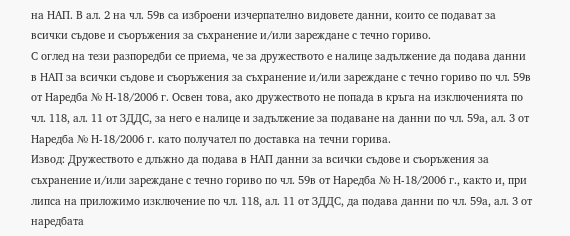на НАП. В ал. 2 на чл. 59в са изброени изчерпателно видовете данни, които се подават за всички съдове и съоръжения за съхранение и/или зареждане с течно гориво.
С оглед на тези разпоредби се приема, че за дружеството е налице задължение да подава данни в НАП за всички съдове и съоръжения за съхранение и/или зареждане с течно гориво по чл. 59в от Наредба № Н-18/2006 г. Освен това, ако дружеството не попада в кръга на изключенията по чл. 118, ал. 11 от ЗДДС, за него е налице и задължение за подаване на данни по чл. 59а, ал. 3 от Наредба № Н-18/2006 г. като получател по доставка на течни горива.
Извод: Дружеството е длъжно да подава в НАП данни за всички съдове и съоръжения за съхранение и/или зареждане с течно гориво по чл. 59в от Наредба № Н-18/2006 г., както и, при липса на приложимо изключение по чл. 118, ал. 11 от ЗДДС, да подава данни по чл. 59а, ал. 3 от наредбата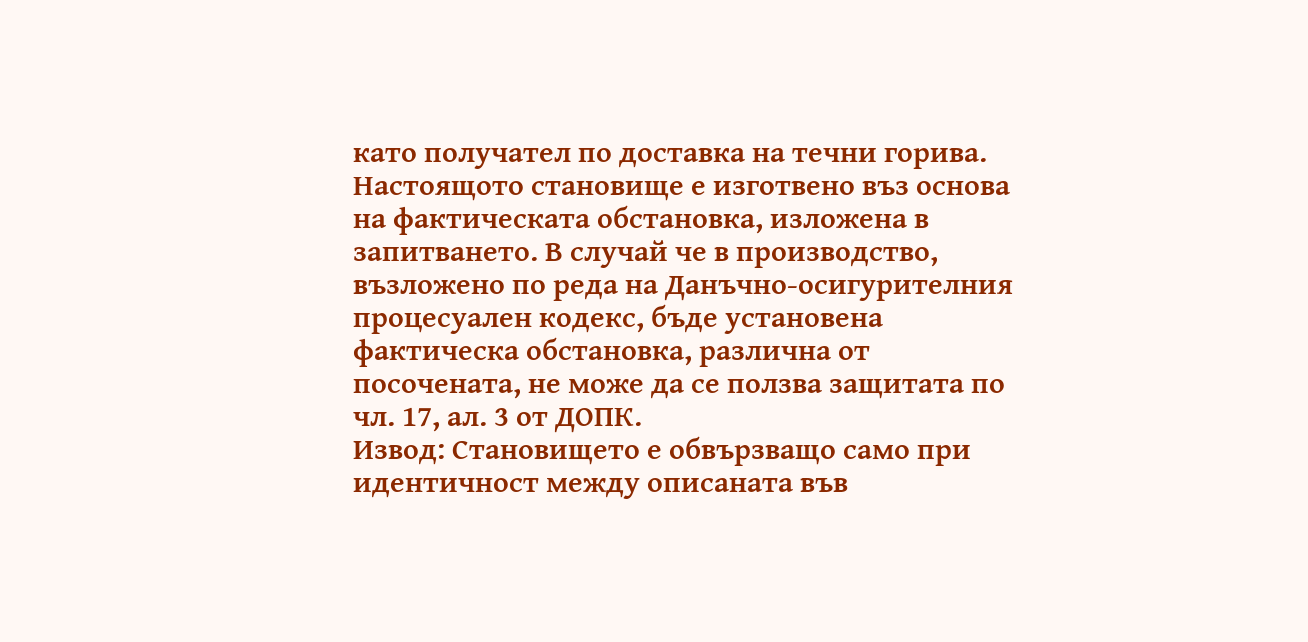като получател по доставка на течни горива.
Настоящото становище е изготвено въз основа на фактическата обстановка, изложена в запитването. В случай че в производство, възложено по реда на Данъчно-осигурителния процесуален кодекс, бъде установена фактическа обстановка, различна от посочената, не може да се ползва защитата по чл. 17, ал. 3 от ДОПК.
Извод: Становището е обвързващо само при идентичност между описаната във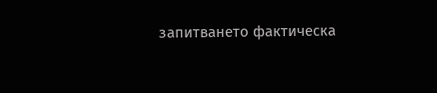запитването фактическа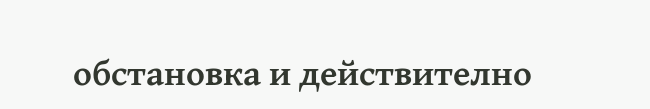обстановка и действително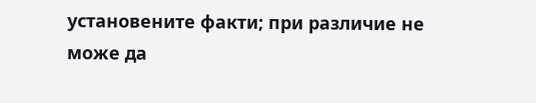установените факти; при различие не може да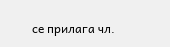се прилага чл.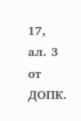17, ал. 3 от ДОПК.